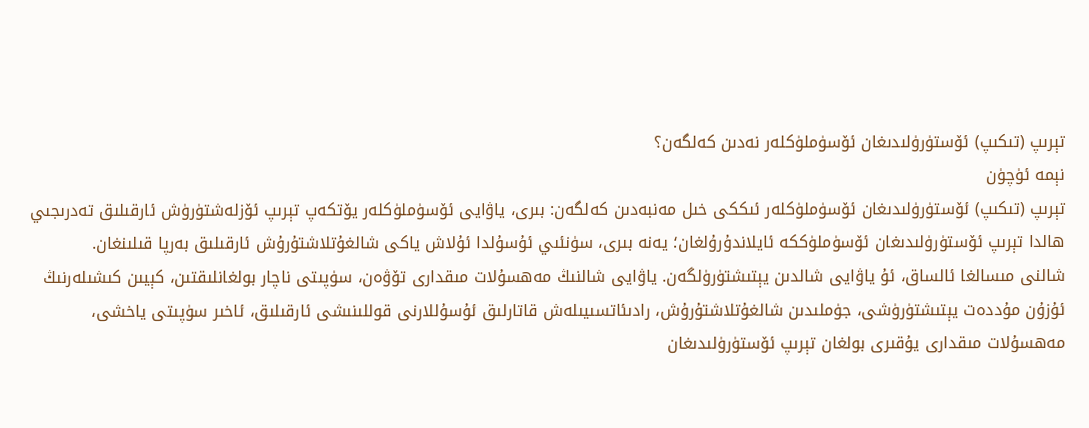تېرىپ (تىكىپ) ئۆستۈرۈلىدىغان ئۆسۈملۈكلەر نەدىن كەلگەن؟
نېمە ئۈچۈن
تېرىپ (تىكىپ) ئۆستۈرۈلىدىغان ئۆسۈملۈكلەر ئىككى خىل مەنبەدىن كەلگەن: بىرى، ياۋايى ئۆسۈملۈكلەر يۆتكەپ تېرىپ ئۆزلەشتۈرۈش ئارقىلىق تەدرىجىي ھالدا تېرىپ ئۆستۈرۈلىدىغان ئۆسۈملۈككە ئايلاندۇرۇلغان؛ يەنە بىرى، سۈنئىي ئۇسۇلدا ئۇلاش ياكى شالغۇتلاشتۇرۇش ئارقىلىق بەرپا قىلىنغان.
شالنى مىسالغا ئالساق، ئۇ ياۋايى شالدىن يېتىشتۈرۈلگەن. ياۋايى شالنىڭ مەھسۇلات مىقدارى تۆۋەن، سۈپىتى ناچار بولغانلىقتىن، كېيىن كىشىلەرنىڭ ئۇزۇن مۇددەت يېتىشتۈرۈشى، جۈملىدىن شالغۇتلاشتۇرۇش، رادىئاتسىيىلەش قاتارلىق ئۇسۇللارنى قوللىنىشى ئارقىلىق، ئاخىر سۈپىتى ياخشى، مەھسۇلات مىقدارى يۇقىرى بولغان تېرىپ ئۆستۈرۈلىدىغان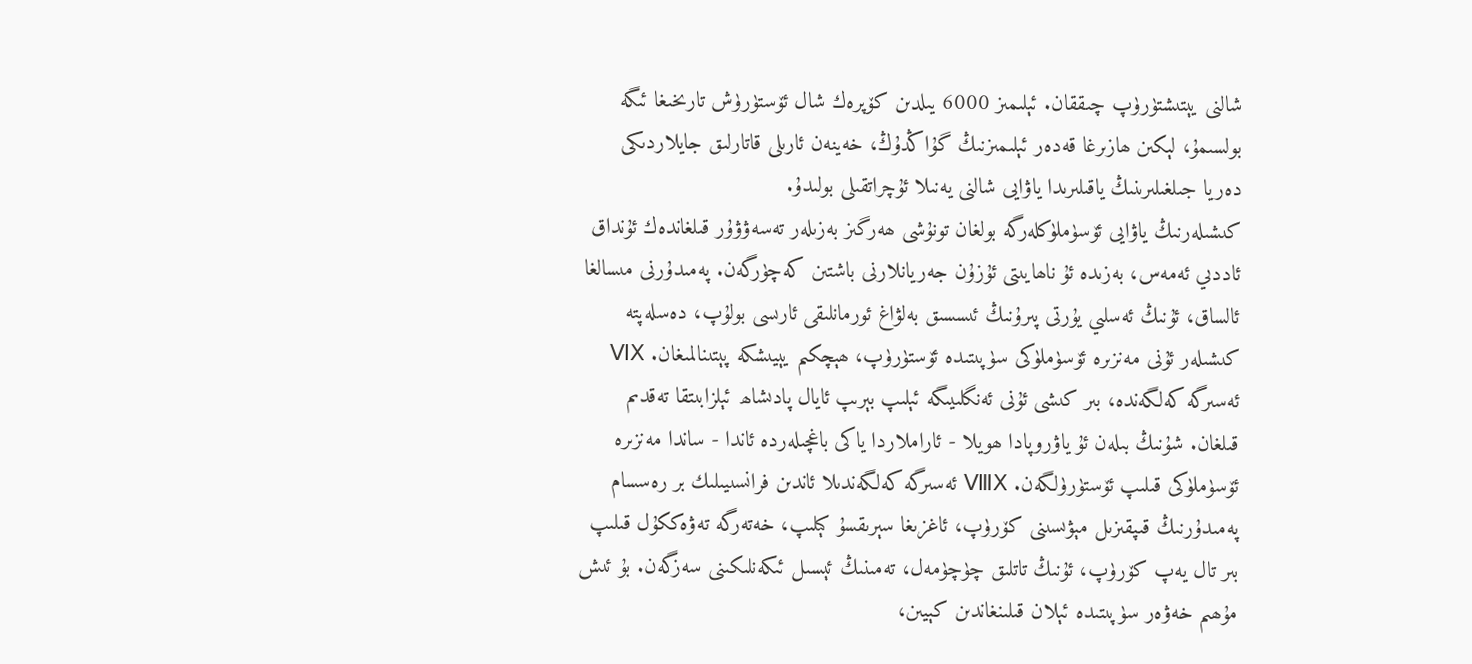شالنى يېتىشتۈرۈپ چىققان. ئېلىمىز 6000 يىلدىن كۆپرەك شال ئۆستۈرۈش تارىخىغا ئىگە بولسىمۇ، لېكىن ھازىرغا قەدەر ئېلىمىزنىڭ گۇاڭدۇڭ، خەينەن ئارىلى قاتارلىق جايلاردىكى دەريا جىلغىلىرىنىڭ ياقىلىرىدا ياۋايى شالنى يەنىلا ئۇچراتقىلى بولىدۇ.
كىشىلەرنىڭ ياۋايى ئۆسۈملۈكلەرگە بولغان تونۇشى ھەرگىز بەزىلەر تەسەۋۋۇر قىلغاندەك ئۇنداق ئاددىي ئەمەس، بەزىدە ئۇ ناھايىتى ئۇزۇن جەريانلارنى باشتىن كەچۈرگەن. پەمىدۇرنى مىسالغا ئالساق، ئۇنىڭ ئەسلىي يۇرتى پىرۇنىڭ ئىسسىق بەلۋاغ ئورمانلىقى ئارىسى بولۇپ، دەسلەپتە كىشىلەر ئۇنى مەنزىرە ئۆسۈملۈكى سۈپىتىدە ئۆستۈرۈپ، ھېچكىم يېيىشكە پېتىنالمىغان. ⅥⅩ ئەسىرگە كەلگەندە، بىر كىشى ئۇنى ئەنگلىيىگە ئېلىپ بېرىپ ئايال پادىشاھ ئېلزابىتقا تەقدىم قىلغان. شۇنىڭ بىلەن ئۇ ياۋروپادا ھويلا - ئاراملاردا ياكى باغچىلەردە ئاندا - ساندا مەنزىرە ئۆسۈملۈكى قىلىپ ئۆستۈرۈلگەن. ⅧⅩ ئەسىرگە كەلگەندىلا ئاندىن فرانسىيىلىك بر رەسسام پەمىدۇرنىڭ قىپقىزىل مېۋىسىنى كۆرۈپ، ئاغزىغا سېرىقسۇ كېلىپ، خەتەرگە تەۋەككۇل قىلىپ بىر تال يەپ كۆرۈپ، ئۇنىڭ تاتلىق چۈچۈمەل، تەمىنىڭ ئېسىل ئىكەنلىكىنى سەزگەن. بۇ ئىش مۇھىم خەۋەر سۈپىتىدە ئېلان قىلىنغاندىن كېيىن،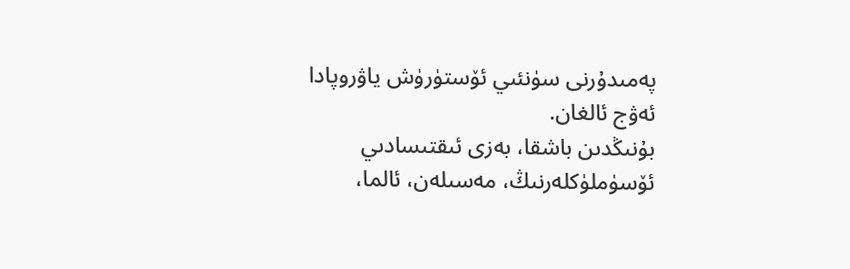پەمىدۇرنى سۈنئىي ئۆستۈرۈش ياۋروپادا ئەۋج ئالغان.
بۇنىڭدىن باشقا، بەزى ئىقتىسادىي ئۆسۈملۈكلەرنىڭ، مەسىلەن، ئالما،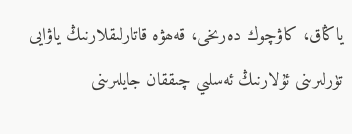ياڭاق، كاۋچوك دەرىخى، قەھۋە قاتارلىقلارنىڭ ياۋايى تۈرلىرىنى ئۇلارنىڭ ئەسلىي چىققان جايلىرىنى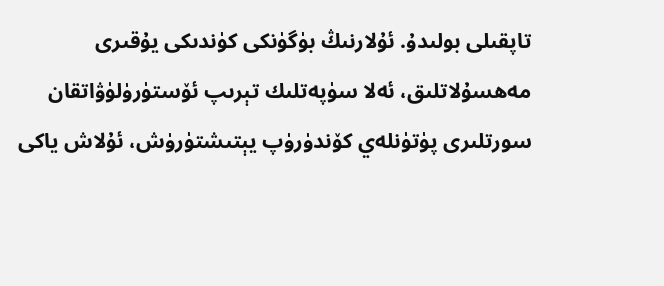تاپقىلى بولىدۇ. ئۇلارنىڭ بۈگۈنكى كۈندىكى يۇقىرى مەھسۇلاتلىق، ئەلا سۈپەتلىك تېرىپ ئۆستۈرۈلۈۋاتقان سورتلىرى پۈتۈنلەي كۆندۈرۈپ يېتىشتۈرۈش، ئۇلاش ياكى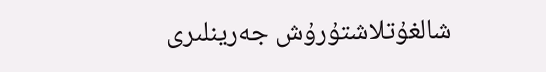شالغۇتلاشتۇرۇش جەرينلىرى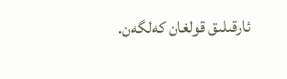ئارقىلىق قولغان كەلگەن.